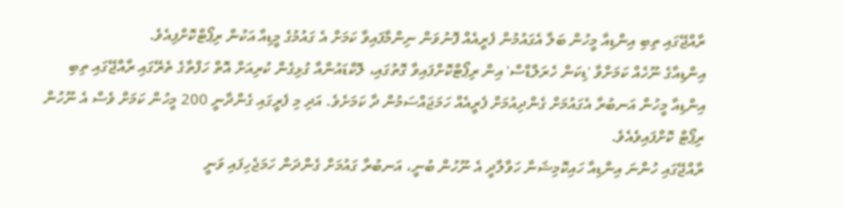ރާއްޖޭގައި ތިބި އިންޑިއާ މީހުން ބަލާ އެގައުމުން ފެރީއެއް ފޮނުވަން ނިންމާފައިވާ ކަމަށް އެ ގައުމުގެ މީޑިއާ އަކުން ރިޕޯޓްކޮށްފިއެވެ.
އިންޑިއާގެ ނޫހެއް ކަމަށްވާ 'ޑިކަން ހެރަލްޑްސް' އިން ރިޕޯޓްކޮށްފައިވާ ގޮތުގައި، ލޮކްޑައުންއާ ގުޅިގެން ކުރިއަށް އޮތް ހަފްތާގެ ތެރޭގައި ރާއްޖޭގައި ތިބި އިންޑިއާ މީހުން އަނބުރާ އެގައުމަށް ގެންދިއުމަށް ފެރީއެއް ހަމަޖައްސަމުން ދާ ކަމަށެވެ. އަދި މި ފެރީގައި ގެންދާނީ 200 މީހުން ކަމަށް ވެސް އެ ނޫހުން ރިޕޯޓް ކޮށްފައިވެއެވެ.
ރާއްޖޭގައި ހުންނަ އިންޑިއާ ހައިކޮމިޝަނާ ހަވާލާދީ އެ ނޫހުން ބުނީ، އަނބުރާ ގައުމަށް ގެންދަން ހަމަޖެހިފައި ވަނީ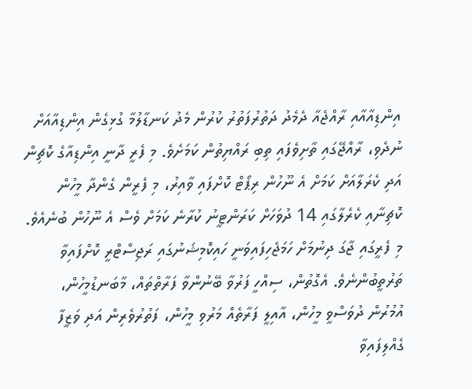އިންޑިއާއާއި ރާއްޖެއާ ދެމެދު ދަތުރުފަތުރު ކުރުން މެދު ކަނޑާލުމާ ގުޅިގެން އިންޑިއާއަށް ނުދެވި، ރާއްޖޭގައި ތާށިވެފައި ތިބި ރައްޔިތުން ކަމަށެވެ. މި ފެރީ ދާނީ އިންޑިއާގެ ކޮޗިން އަދި ކެރަލާއަށް ކަމަށް އެ ނޫހުން ރިޕޯޓް ކޮށްފައި ވާއިރު، މި ފެރީން ގެންދާ މީހުން ކޮޗިނާއި ކެރެލާގައި 14 ދުވަހަށް ކަރަންޓީނު ކުރާނެ ކަމަށް ވެސް އެ ނޫހުން ބުނެއެވެ.
މި ފެރީގައި ޖާގަ ދިނުމަށް ހަމަޖެހިފައިވަނީ ހައިކޮމިޝަނުގައި ރަޖިސްޓްރީ ކޮށްފައިވާ ތަރުތީބުންނެވެ. އެގޮތުން، ސިއްހީ ފަރުވާ ބޭނުންވާ ފަރާތްތައް، މާބަނޑުމީހުން، އުމުރުން ދުވަސްވީ މީހުން، އާއިލީ ފަރާތެއް މަރުވި މީހުން، ފަތުރުވެރިން އަދި ވަޒީފާ ގެއްލިފައިވާ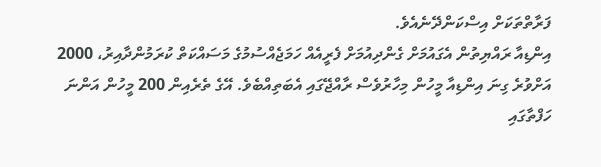ފަރާތްތަކަށް އިސްކަންދޭނެއެވެ.
އިންޑިއާ ރައްޔިތުން އެގައުމަށް ގެންދިއުމަށް ފެރީއެއް ހަމަޖެއްސުމުގެ މަސައްކަތް ކުރަމުންދާއިރު، 2000 އަށްވުރެ ގިނަ އިންޑިއާ މީހުން މިހާރުވެސް ރާއްޖޭގައި އެބަތިއްބެވެ. އޭގެ ތެރެއިން 200 މީހުން އަންނަ ހަފްތާގައި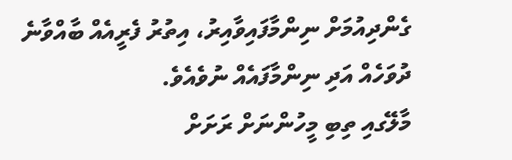ގެންދިއުމަށް ނިންމާފައިވާއިރު، އިތުރު ފެރީއެއް ބާއްވާނެ ދުވަހެއް އަދި ނިންމާފައެއް ނުވެއެވެ.
މާލޭގއި ތިބި މީހުންނަށް ރަށަށް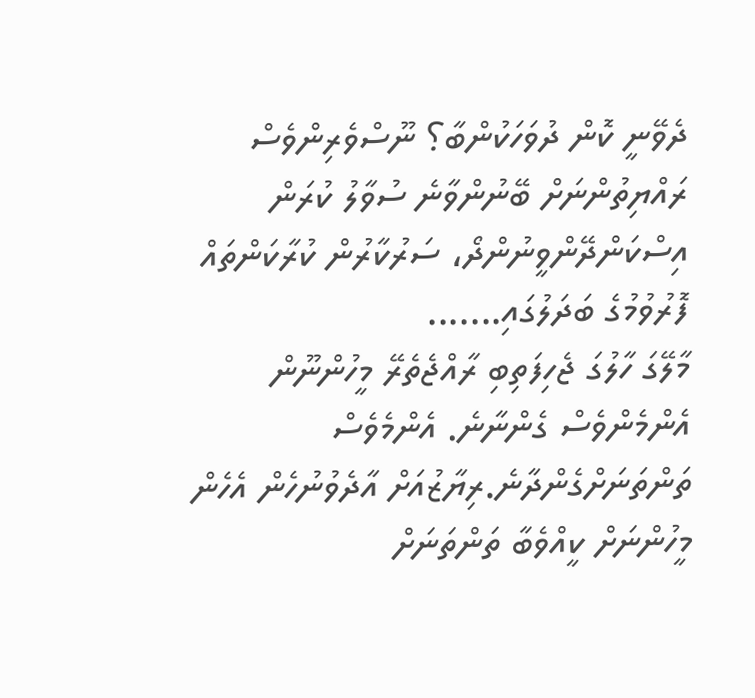ދެވޭނީ ކޮން ދުވަހަކުންބާ؟ ނޫސްވެރިންވެސް ރައްޔިތުންނަށް ބޭނުންވާނެ ސުވާލު ކުރަން އިސްކަންދޭންވީނުންދޯ، ސަރުކާރުން ކުރާކަންތައް ފޮރުވުމުގެ ބަދަލުގައި.......
މާލޭގަ ހާލުގަ ޖެހިފަތިބި ރާއްޖެތެރޭ މީހުންނޫން އެންމެންވެސް ގެންނާނެ. އެންމެވެސް ތަންތަނަށްގެންދާނެ.ރިޔާޒުއަށް އާދެވުނުހެން އެހެން މީހުންނަށް ކީއްވެބާ ތަންތަނަށް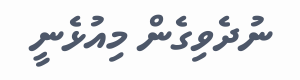ނުދެވިގެން މިއުޅެނީ